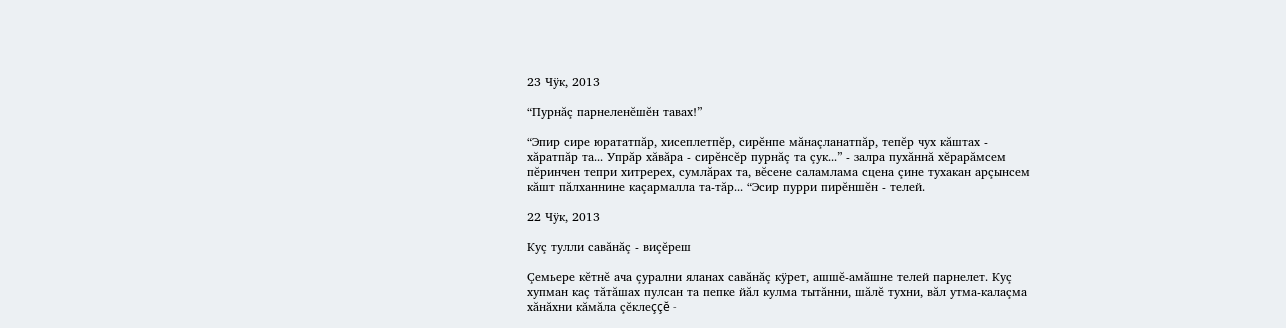23 Чÿк, 2013

“Пурнăç парнеленĕшĕн тавах!”

“Эпир сире юрататпăр, хисеплетпĕр, сирĕнпе мăнаçланатпăр, тепĕр чух кăштах - хăратпăр та... Упрăр хăвăра - сирĕнсĕр пурнăç та çук...” - залра пухăннă хĕрарăмсем пĕринчен тепри хитререх, сумлăрах та, вĕсене саламлама сцена çине тухакан арçынсем кăшт пăлханнине каçармалла та-тăр... “Эсир пурри пирĕншĕн - телей.

22 Чÿк, 2013

Куç тулли савăнăç - виçĕреш

Çемьере кĕтнĕ ача çурални яланах савăнăç кÿрет, ашшĕ-амăшне телей парнелет. Куç хупман каç тăтăшах пулсан та пепке йăл кулма тытăнни, шăлĕ тухни, вăл утма-калаçма хăнăхни кăмăла çĕклеççĕ -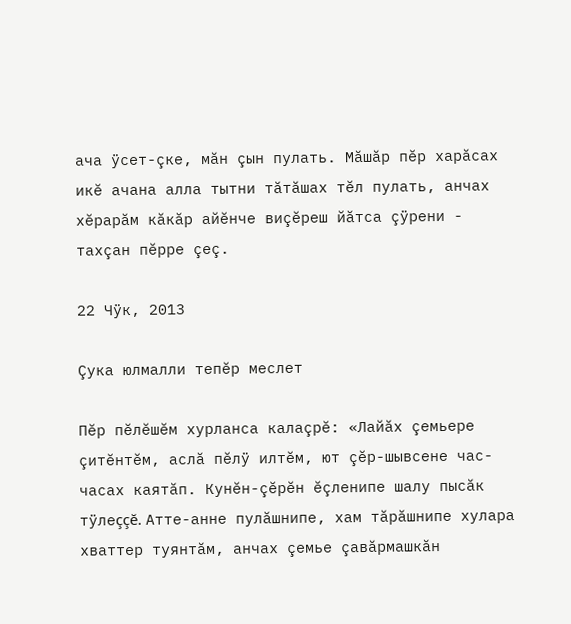ача ÿсет-çке, мăн çын пулать. Мăшăр пĕр харăсах икĕ ачана алла тытни тăтăшах тĕл пулать, анчах хĕрарăм кăкăр айĕнче виçĕреш йăтса çÿрени - тахçан пĕрре çеç.

22 Чÿк, 2013

Çука юлмалли тепĕр меслет

Пĕр пĕлĕшĕм хурланса калаçрĕ: «Лайăх çемьере çитĕнтĕм, аслă пĕлÿ илтĕм, ют çĕр-шывсене час-часах каятăп. Кунĕн-çĕрĕн ĕçленипе шалу пысăк тÿлеççĕ. Атте-анне пулăшнипе, хам тăрăшнипе хулара хваттер туянтăм, анчах çемье çавăрмашкăн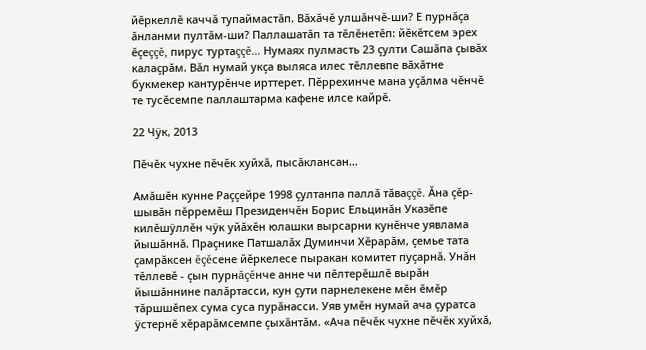йĕркеллĕ каччă тупаймастăп. Вăхăчĕ улшăнчĕ-ши? Е пурнăçа ăнланми пултăм-ши? Паллашатăп та тĕлĕнетĕп: йĕкĕтсем эрех ĕçеççĕ, пирус туртаççĕ... Нумаях пулмасть 23 çулти Сашăпа çывăх калаçрăм. Вăл нумай укçа выляса илес тĕллевпе вăхăтне букмекер кантурĕнче ирттерет. Пĕррехинче мана уçăлма чĕнчĕ те тусĕсемпе паллаштарма кафене илсе кайрĕ.

22 Чÿк, 2013

Пĕчĕк чухне пĕчĕк хуйхă, пысăклансан...

Амăшĕн кунне Раççейре 1998 çултанпа паллă тăваççĕ. Ăна çĕр-шывăн пĕрремĕш Президенчĕн Борис Ельцинăн Указĕпе килĕшÿллĕн чÿк уйăхĕн юлашки вырсарни кунĕнче уявлама йышăннă. Праçнике Патшалăх Думинчи Хĕрарăм, çемье тата çамрăксен ĕçĕсене йĕркелесе пыракан комитет пуçарнă. Унăн тĕллевĕ - çын пурнăçĕнче анне чи пĕлтерĕшлĕ вырăн йышăннине палăртасси, кун çути парнелекене мĕн ĕмĕр тăршшĕпех сума суса пурăнасси. Уяв умĕн нумай ача çуратса ÿстернĕ хĕрарăмсемпе çыхăнтăм. «Ача пĕчĕк чухне пĕчĕк хуйхă,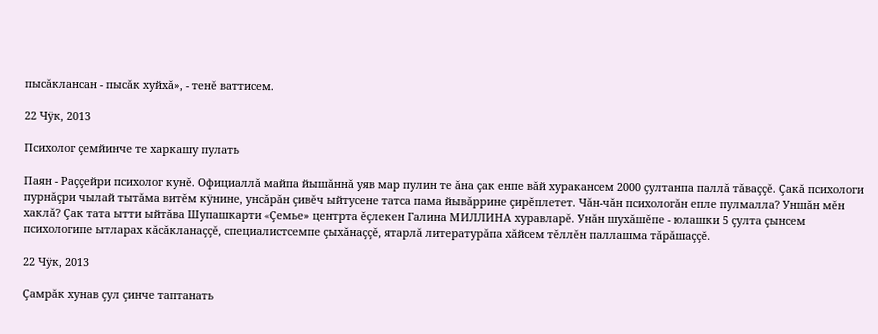пысăклансан - пысăк хуйхă», - тенĕ ваттисем.

22 Чÿк, 2013

Психолог çемйинче те харкашу пулать

Паян - Раççейри психолог кунĕ. Официаллă майпа йышăннă уяв мар пулин те ăна çак енпе вăй хуракансем 2000 çултанпа паллă тăваççĕ. Çакă психологи пурнăçри чылай тытăма витĕм кÿнине, унсăрăн çивĕч ыйтусене татса пама йывăррине çирĕплетет. Чăн-чăн психологăн епле пулмалла? Уншăн мĕн хаклă? Çак тата ытти ыйтăва Шупашкарти «Çемье» центрта ĕçлекен Галина МИЛЛИНА хуравларĕ. Унăн шухăшĕпе - юлашки 5 çулта çынсем психологипе ытларах кăсăкланаççĕ, специалистсемпе çыхăнаççĕ, ятарлă литературăпа хăйсем тĕллĕн паллашма тăрăшаççĕ.

22 Чÿк, 2013

Çамрăк хунав çул çинче таптанать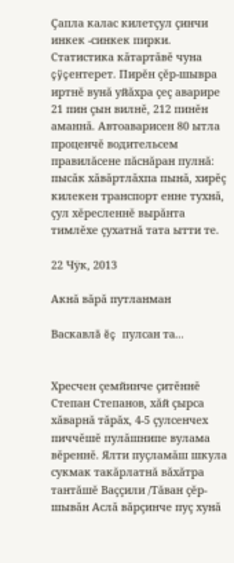Çапла калас килетçул çинчи инкек -синкек пирки. Статистика кăтартăвĕ чуна çÿçентерет. Пирĕн çĕр-шывра иртнĕ вунă уйăхра çеç аварире 21 пин çын вилнĕ, 212 пинĕн аманнă. Автоаварисен 80 ытла проценчĕ водительсем правилăсене пăснăран пулнă: пысăк хăвăртлăхпа пынă, хирĕç килекен транспорт енне тухнă, çул хĕресленнĕ вырăнта тимлĕхе çухатнă тата ытти те.

22 Чÿк, 2013

Акнă вăрă путланман

Васкавлă ĕç  пулсан та...


Хресчен çемйинче çитĕннĕ Степан Степанов, хăй çырса хăварнă тăрăх, 4-5 çулсенчех пиччĕшĕ пулăшнипе вулама вĕреннĕ. Ялти пуçламăш шкула сукмак такăрлатнă вăхăтра тантăшĕ Ваççили /Тăван çĕр-шывăн Аслă вăрçинче пуç хунă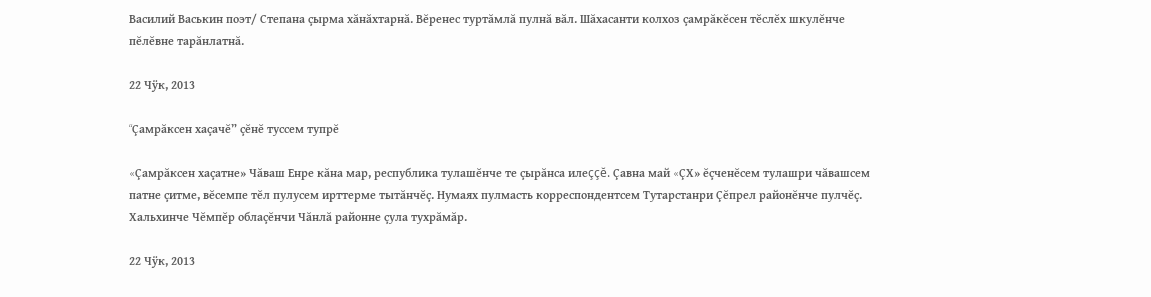Василий Васькин поэт/ Степана çырма хăнăхтарнă. Вĕренес туртăмлă пулнă вăл. Шăхасанти колхоз çамрăкĕсен тĕслĕх шкулĕнче пĕлĕвне тарăнлатнă.

22 Чÿк, 2013

“Çамрăксен хаçачĕ” çĕнĕ туссем тупрĕ

«Çамрăксен хаçатне» Чăваш Енре кăна мар, республика тулашĕнче те çырăнса илеççĕ. Çавна май «ÇХ» ĕçченĕсем тулашри чăвашсем патне çитме, вĕсемпе тĕл пулусем ирттерме тытăнчĕç. Нумаях пулмасть корреспондентсем Тутарстанри Çĕпрел районĕнче пулчĕç. Хальхинче Чĕмпĕр облаçĕнчи Чăнлă районне çула тухрăмăр.

22 Чÿк, 2013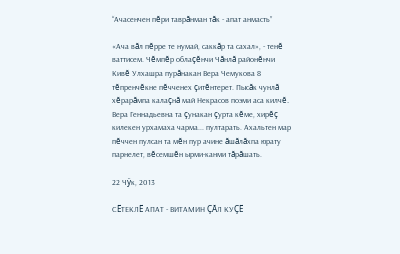“Ачасенчен пĕри таврăнман тăк - апат анмасть”

«Ача вăл пĕрре те нумай, саккăр та сахал», - тенĕ ваттисем. Чĕмпĕр облаçĕнчи Чăнлă районĕнчи Кивĕ Улхашра пурăнакан Вера Чемукова 8 тĕпренчĕкне пĕчченех çитĕнтерет. Пысăк чунлă хĕрарăмпа калаçнă май Некрасов поэми аса килчĕ. Вера Геннадьевна та çунакан çурта кĕме, хирĕç килекен урхамаха чарма... пултарать. Ахальтен мар пĕччен пулсан та мĕн пур ачине ăшăлăхпа юрату парнелет, вĕсемшĕн ырми-канми тăрăшать.

22 Чÿк, 2013

СĔТЕКЛĔ АПАТ - ВИТАМИН ÇĂЛ КУÇĔ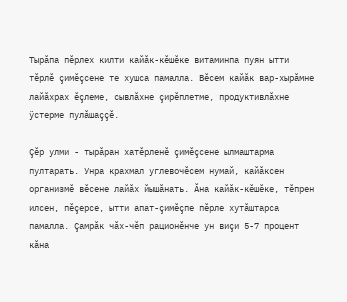Тырăпа пĕрлех килти кайăк-кĕшĕке витаминпа пуян ытти тĕрлĕ çимĕçсене те хушса памалла. Вĕсем кайăк вар-хырăмне лайăхрах ĕçлеме, сывлăхне çирĕплетме, продуктивлăхне ÿстерме пулăшаççĕ.

Çĕр улми - тырăран хатĕрленĕ çимĕçсене ылмаштарма пултарать. Унра крахмал углевочĕсем нумай, кайăксен организмĕ вĕсене лайăх йышăнать. Ăна кайăк-кĕшĕке, тĕпрен илсен, пĕçерсе, ытти апат-çимĕçпе пĕрле хутăштарса памалла. Çамрăк чăх-чĕп рационĕнче ун виçи 5-7 процент кăна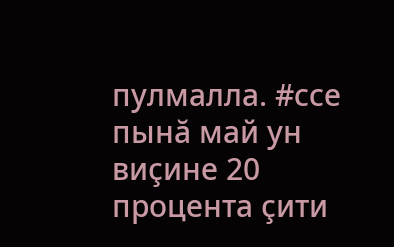пулмалла. #ссе пынă май ун виçине 20 процента çити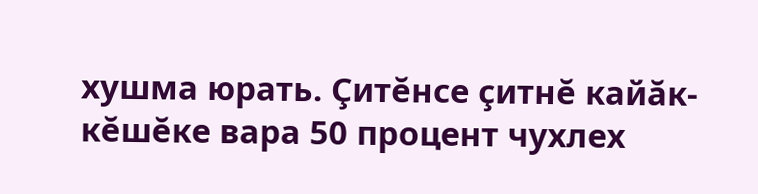хушма юрать. Çитĕнсе çитнĕ кайăк-кĕшĕке вара 50 процент чухлех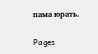пама юрать.

Pages